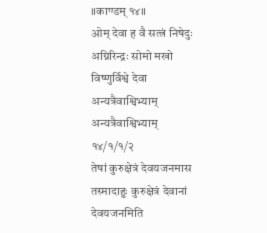॥काण्डम् १४॥
ओम् देवा ह वै सत्त्रं निषेदुः अग्निरिन्द्रः सोमो मखो विष्णुर्विश्वे देवा
अन्यत्रैवाश्विभ्याम्
अन्यत्रैवाश्विभ्याम्
१४/१/१/२
तेषां कुरुक्षेत्रं देवयजनमास तस्मादाहुः कुरुक्षेत्रं देवानां
देवयजनमिति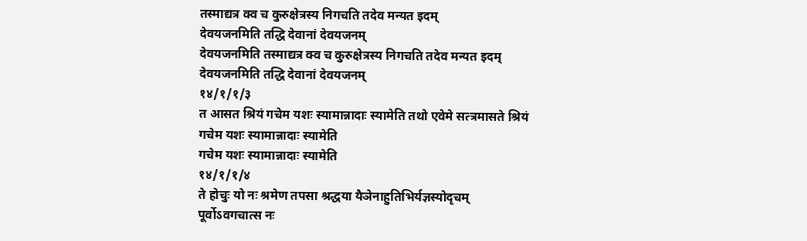तस्माद्यत्र क्व च कुरुक्षेत्रस्य निगचति तदेव मन्यत इदम्
देवयजनमिति तद्धि देवानां देवयजनम्
देवयजनमिति तस्माद्यत्र क्व च कुरुक्षेत्रस्य निगचति तदेव मन्यत इदम्
देवयजनमिति तद्धि देवानां देवयजनम्
१४/१/१/३
त आसत श्रियं गचेम यशः स्यामान्नादाः स्यामेति तथो एवेमे सत्त्रमासते श्रियं
गचेम यशः स्यामान्नादाः स्यामेति
गचेम यशः स्यामान्नादाः स्यामेति
१४/१/१/४
ते होचुः यो नः श्रमेण तपसा श्रद्धया यैञेनाहुतिभिर्यज्ञस्योदृचम्
पूर्वोऽवगचात्स नः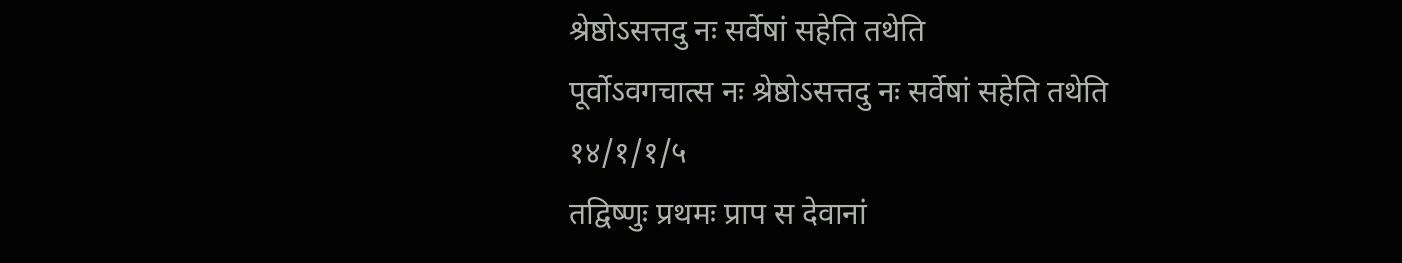श्रेष्ठोऽसत्तदु नः सर्वेषां सहेति तथेति
पूर्वोऽवगचात्स नः श्रेष्ठोऽसत्तदु नः सर्वेषां सहेति तथेति
१४/१/१/५
तद्विष्णुः प्रथमः प्राप स देवानां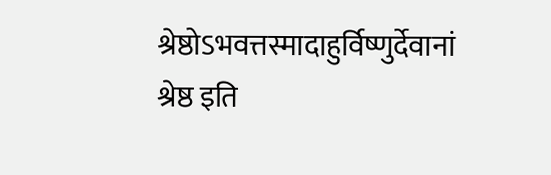श्रेष्ठोऽभवत्तस्मादाहुर्विष्णुर्देवानां
श्रेष्ठ इति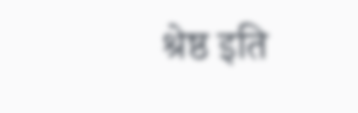श्रेष्ठ इति